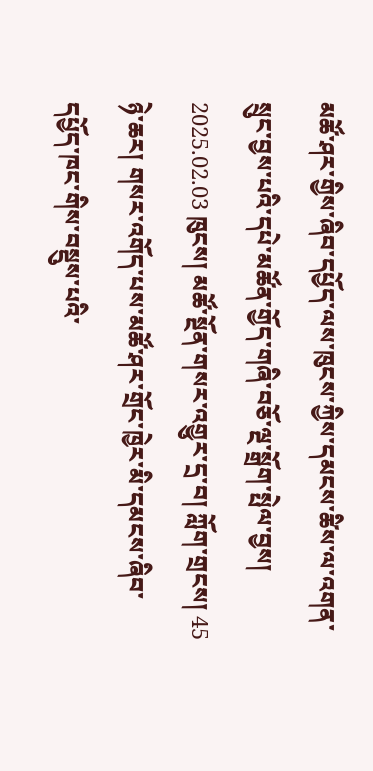མཚོ་ཤར་གྱིས་ཞིབ་དཔྱོད་ལས་ཁུངས་ཀྱིས་དམངས་ཚིས་ལ་འགན་སྲུང་བྱས་པའི་དཔེ་མཚོན་གྱོད་གཞི་བཅོ་ལྔ་སྒྲོག་སྤེལ་བྱས།
2025.02.03 ཁུངས། མཚོ་སྔོན་གསར་འགྱུར་དྲ་བ། ཀློག་གྲངས། 45
ཉེ་ཆར། གསར་འགོད་པས་མཚོ་ཤར་གྲོང་ཁྱེར་མི་དམངས་ཞིབ་དཔྱོད་ཁང་གིས་བསྡུས་པའི་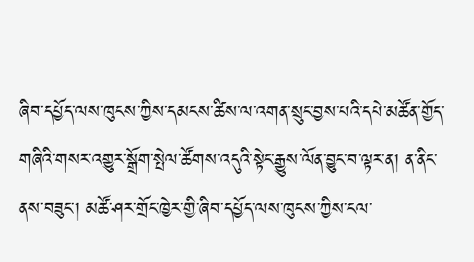ཞིབ་དཔྱོད་ལས་ཁུངས་ཀྱིས་དམངས་ཚིས་ལ་འགན་སྲུང་བྱས་པའི་དཔེ་མཚོན་གྱོད་གཞིའི་གསར་འགྱུར་སྒྲོག་སྤེལ་ཚོགས་འདུའི་སྟེང་རྒྱུས་ལོན་བྱུང་བ་ལྟར་ན། ན་ནིང་ནས་བཟུང་། མཚོ་ཤར་གྲོང་ཁྱེར་གྱི་ཞིབ་དཔྱོད་ལས་ཁུངས་ཀྱིས་ངལ་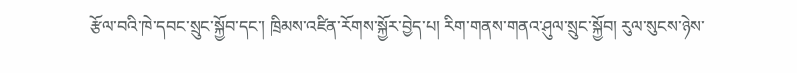རྩོལ་བའི་ཁེ་དབང་སྲུང་སྐྱོབ་དང་། ཁྲིམས་འཛིན་རོགས་སྐྱོར་བྱེད་པ། རིག་གནས་གནའ་ཤུལ་སྲུང་སྐྱོབ། རུལ་སུངས་ཉེས་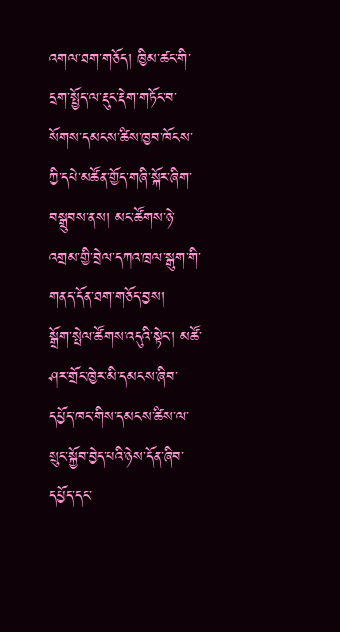འགལ་ཐག་གཅོད། ཁྱིམ་ཚང་གི་དྲག་སྤྱོད་ལ་རྡུང་རྡེག་གཏོང་བ་སོགས་དམངས་ཚིས་ཁྱབ་ཁོངས་ཀྱི་དཔེ་མཚོན་གྱོད་གཞི་སྐོར་ཞིག་བསྒྲུབས་ནས། མང་ཚོགས་ཉེ་འགྲམ་གྱི་བྲེལ་དཀའ་ཁྲལ་སྒུག་གི་གནད་དོན་ཐག་གཅོད་བྱས།
སྒྲོག་སྤེལ་ཚོགས་འདུའི་སྟེང་། མཚོ་ཤར་གྲོང་ཁྱེར་མི་དམངས་ཞིབ་དཔྱོད་ཁང་གིས་དམངས་ཚིས་ལ་སྲུང་སྐྱོབ་བྱེད་པའི་ཉེས་དོན་ཞིབ་དཔྱོད་དང་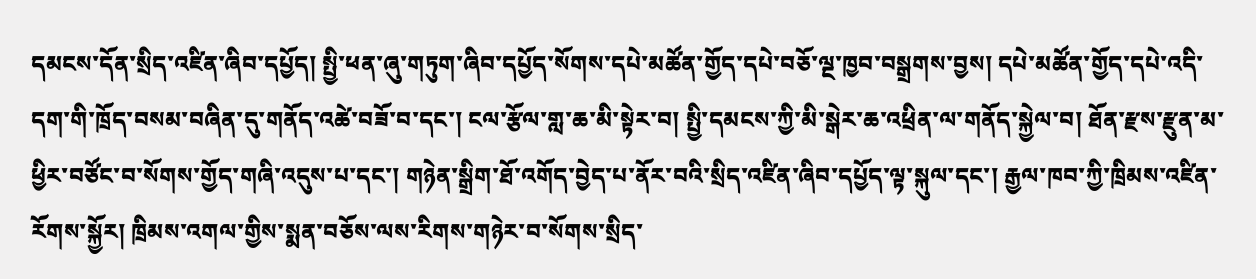དམངས་དོན་སྲིད་འཛིན་ཞིབ་དཔྱོད། སྤྱི་ཕན་ཞུ་གཏུག་ཞིབ་དཔྱོད་སོགས་དཔེ་མཚོན་གྱོད་དཔེ་བཅོ་ལྔ་ཁྱབ་བསྒྲགས་བྱས། དཔེ་མཚོན་གྱོད་དཔེ་འདི་དག་གི་ཁྲོད་བསམ་བཞིན་དུ་གནོད་འཚེ་བཟོ་བ་དང་། ངལ་རྩོལ་གླ་ཆ་མི་སྟེར་བ། སྤྱི་དམངས་ཀྱི་མི་སྒེར་ཆ་འཕྲིན་ལ་གནོད་སྐྱེལ་བ། ཐོན་རྫས་རྫུན་མ་ཕྱིར་བཙོང་བ་སོགས་གྱོད་གཞི་འདུས་པ་དང་། གཉེན་སྒྲིག་ཐོ་འགོད་བྱེད་པ་ནོར་བའི་སྲིད་འཛིན་ཞིབ་དཔྱོད་ལྟ་སྐུལ་དང་། རྒྱལ་ཁབ་ཀྱི་ཁྲིམས་འཛིན་རོགས་སྐྱོར། ཁྲིམས་འགལ་གྱིས་སྨན་བཅོས་ལས་རིགས་གཉེར་བ་སོགས་སྲིད་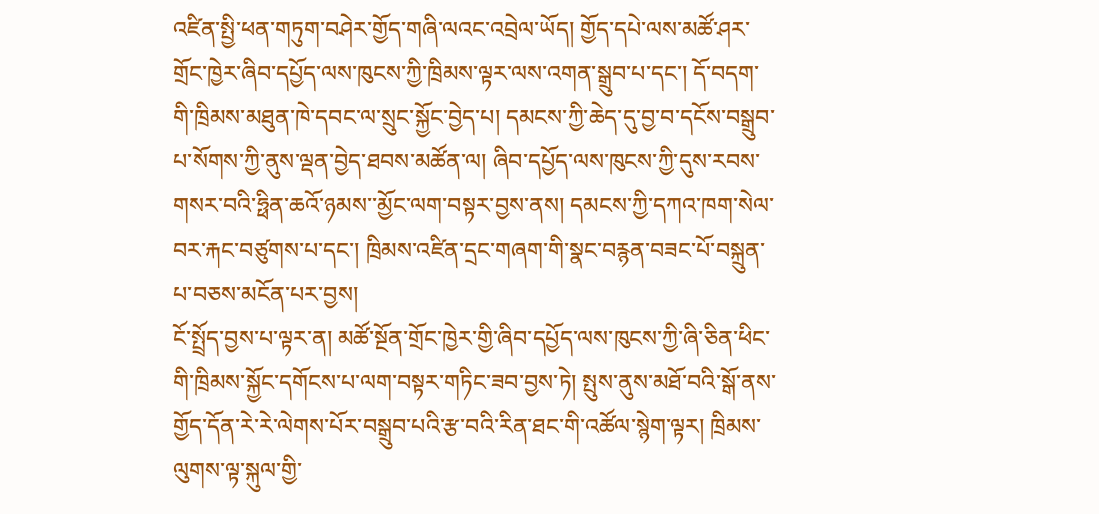འཛིན་སྤྱི་ཕན་གཏུག་བཤེར་གྱོད་གཞི་ལའང་འབྲེལ་ཡོད། གྱོད་དཔེ་ལས་མཚོ་ཤར་གྲོང་ཁྱེར་ཞིབ་དཔྱོད་ལས་ཁུངས་ཀྱི་ཁྲིམས་ལྟར་ལས་འགན་སྒྲུབ་པ་དང་། དོ་བདག་གི་ཁྲིམས་མཐུན་ཁེ་དབང་ལ་སྲུང་སྐྱོང་བྱེད་པ། དམངས་ཀྱི་ཆེད་དུ་བྱ་བ་དངོས་བསྒྲུབ་པ་སོགས་ཀྱི་ནུས་ལྡན་བྱེད་ཐབས་མཚོན་ལ། ཞིབ་དཔྱོད་ལས་ཁུངས་ཀྱི་དུས་རབས་གསར་བའི་ཧྥིན་ཆའོ་ཉམས་་མྱོང་ལག་བསྟར་བྱས་ནས། དམངས་ཀྱི་དཀའ་ཁག་སེལ་བར་རྐང་བཙུགས་པ་དང་། ཁྲིམས་འཛིན་དྲང་གཞག་གི་སྣང་བརྙན་བཟང་པོ་བསྐྲུན་པ་བཅས་མངོན་པར་བྱས།
ངོ་སྤྲོད་བྱས་པ་ལྟར་ན། མཚོ་སྔོན་གྲོང་ཁྱེར་གྱི་ཞིབ་དཔྱོད་ལས་ཁུངས་ཀྱི་ཞི་ཅིན་ཕིང་གི་ཁྲིམས་སྐྱོང་དགོངས་པ་ལག་བསྟར་གཏིང་ཟབ་བྱས་ཏེ། སྤུས་ནུས་མཐོ་བའི་སྒོ་ནས་གྱོད་དོན་རེ་རེ་ལེགས་པོར་བསྒྲུབ་པའི་རྩ་བའི་རིན་ཐང་གི་འཚོལ་སྙེག་ལྟར། ཁྲིམས་ལུགས་ལྟ་སྐུལ་གྱི་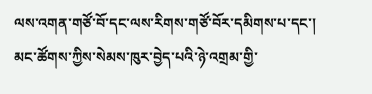ལས་འགན་གཙོ་བོ་དང་ལས་རིགས་གཙོ་བོར་དམིགས་པ་དང་། མང་ཚོགས་ཀྱིས་སེམས་ཁུར་བྱེད་པའི་ཉེ་འགྲམ་གྱི་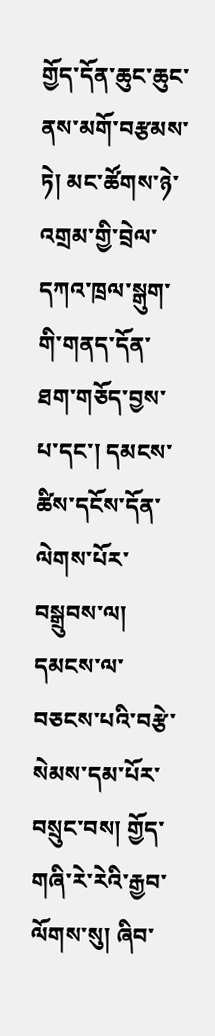གྱོད་དོན་ཆུང་ཆུང་ནས་མགོ་བརྩམས་ཏེ། མང་ཚོགས་ཉེ་འགྲམ་གྱི་བྲེལ་དཀའ་ཁྲལ་སྒུག་གི་གནད་དོན་ཐག་གཅོད་བྱས་པ་དང་། དམངས་ཚིས་དངོས་དོན་ལེགས་པོར་བསྒྲུབས་ལ། དམངས་ལ་བཅངས་པའི་བརྩེ་སེམས་དམ་པོར་བསྲུང་བས། གྱོད་གཞི་རེ་རེའི་རྒྱབ་ལོགས་སུ། ཞིབ་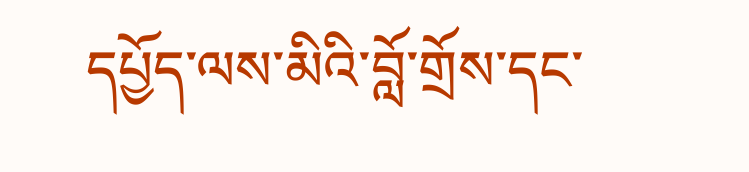དཔྱོད་ལས་མིའི་བློ་གྲོས་དང་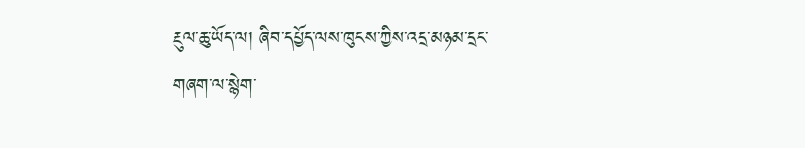རྔུལ་ཆུ་ཡོད་ལ། ཞིབ་དཔྱོད་ལས་ཁུངས་ཀྱིས་འདྲ་མཉམ་དྲང་གཞག་ལ་སྙེག་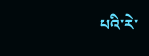པའི་རེ་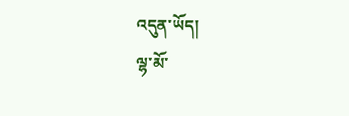འདུན་ཡོད།
ལྷ་མོ་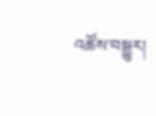འཚོས་བསྒྱུར།